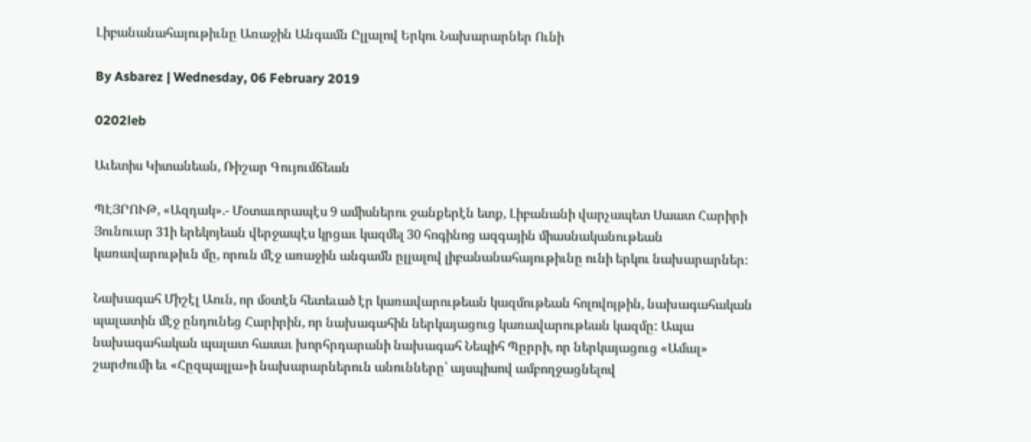Լիբանանահայութիւնը Առաջին Անգամն Ըլլալով Երկու Նախարարներ Ունի

By Asbarez | Wednesday, 06 February 2019

0202leb

Աւետիս Կիտանեան, Ռիշար Գույումճեան

ՊԷՅՐՈՒԹ, «Ազդակ».- Մօտաւորապէս 9 ամիսներու ջանքերէն ետք, Լիբանանի վարչապետ Սաատ Հարիրի Յունուար 31ի երեկոյեան վերջապէս կրցաւ կազմել 30 հոգինոց ազգային միասնականութեան կառավարութիւն մը, որուն մէջ առաջին անգամն ըլլալով լիբանանահայութիւնը ունի երկու նախարարներ։

Նախագահ Միշէլ Աուն, որ մօտէն հետեւած էր կառավարութեան կազմութեան հոլովոյթին, նախագահական պալատին մէջ ընդունեց Հարիրին, որ նախագահին ներկայացուց կառավարութեան կազմը: Ապա նախագահական պալատ հասաւ խորհրդարանի նախագահ Նեպիհ Պըրրի, որ ներկայացուց «Ամալ» շարժումի եւ «Հըզպալլա»ի նախարարներուն անունները՝ այսպիսով ամբողջացնելով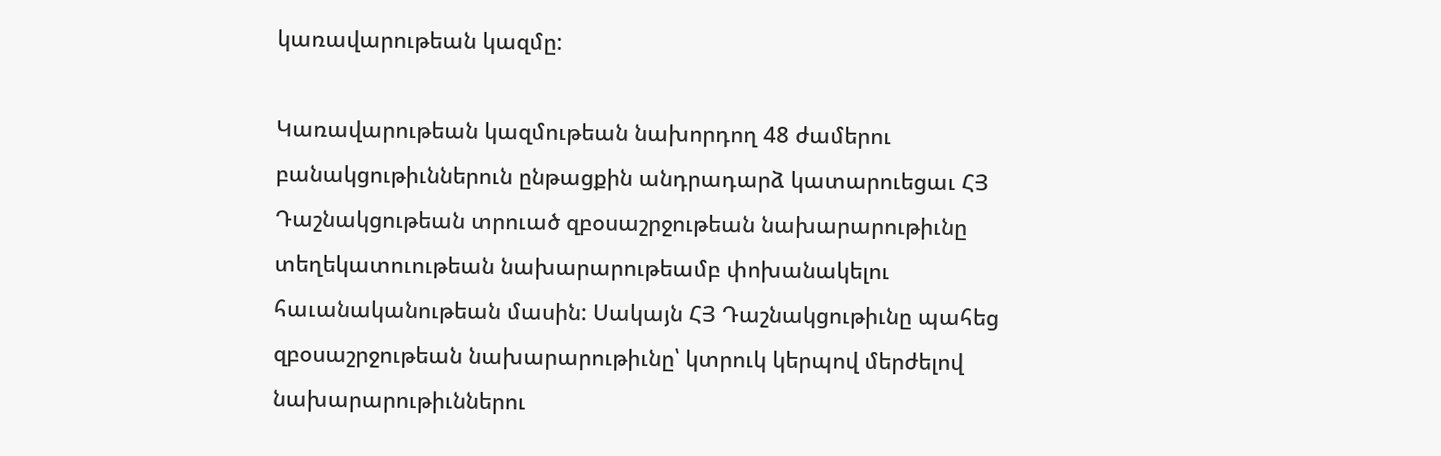կառավարութեան կազմը:

Կառավարութեան կազմութեան նախորդող 48 ժամերու բանակցութիւններուն ընթացքին անդրադարձ կատարուեցաւ ՀՅ Դաշնակցութեան տրուած զբօսաշրջութեան նախարարութիւնը տեղեկատուութեան նախարարութեամբ փոխանակելու հաւանականութեան մասին: Սակայն ՀՅ Դաշնակցութիւնը պահեց զբօսաշրջութեան նախարարութիւնը՝ կտրուկ կերպով մերժելով նախարարութիւններու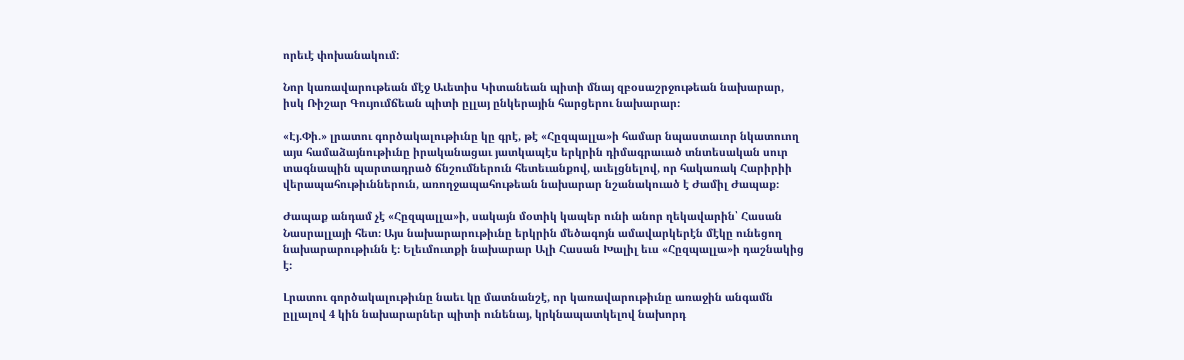որեւէ փոխանակում:

Նոր կառավարութեան մէջ Աւետիս Կիտանեան պիտի մնայ զբօսաշրջութեան նախարար, իսկ Ռիշար Գույումճեան պիտի ըլլայ ընկերային հարցերու նախարար։

«Էյ.Փի.» լրատու գործակալութիւնը կը գրէ, թէ «Հըզպալլա»ի համար նպաստաւոր նկատուող այս համաձայնութիւնը իրականացաւ յատկապէս երկրին դիմագրաւած տնտեսական սուր տագնապին պարտադրած ճնշումներուն հետեւանքով, աւելցնելով, որ հակառակ Հարիրիի վերապահութիւններուն, առողջապահութեան նախարար նշանակուած է Ժամիլ Ժապաք։

Ժապաք անդամ չէ «Հըզպալլա»ի, սակայն մօտիկ կապեր ունի անոր ղեկավարին՝ Հասան Նասրալլայի հետ։ Այս նախարարութիւնը երկրին մեծագոյն ամավարկերէն մէկը ունեցող նախարարութիւնն է։ Ելեւմուտքի նախարար Ալի Հասան Խալիլ եւս «Հըզպալլա»ի դաշնակից է։

Լրատու գործակալութիւնը նաեւ կը մատնանշէ, որ կառավարութիւնը առաջին անգամն ըլլալով 4 կին նախարարներ պիտի ունենայ, կրկնապատկելով նախորդ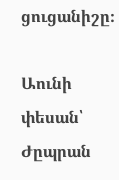ցուցանիշը։

Աունի փեսան՝ Ժըպրան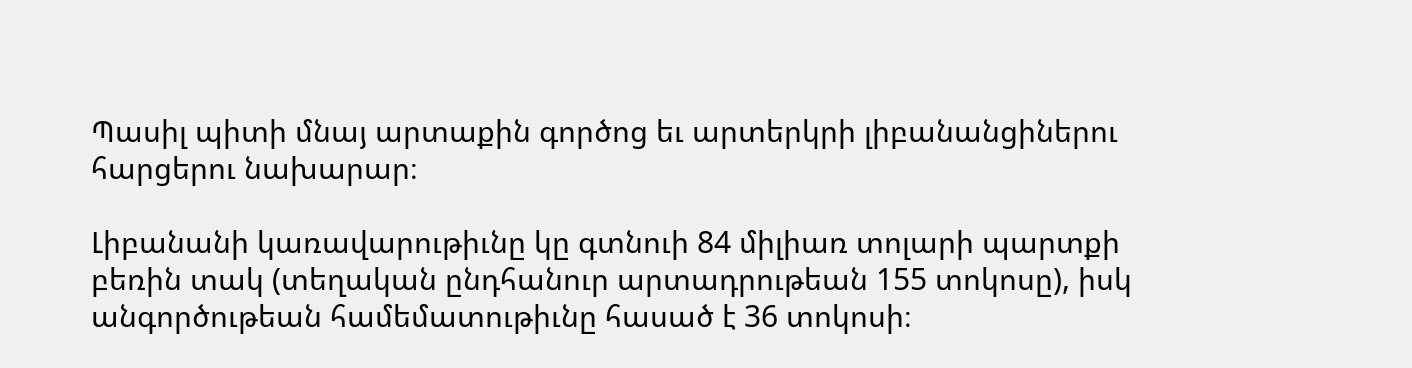Պասիլ պիտի մնայ արտաքին գործոց եւ արտերկրի լիբանանցիներու հարցերու նախարար։

Լիբանանի կառավարութիւնը կը գտնուի 84 միլիառ տոլարի պարտքի բեռին տակ (տեղական ընդհանուր արտադրութեան 155 տոկոսը), իսկ անգործութեան համեմատութիւնը հասած է 36 տոկոսի։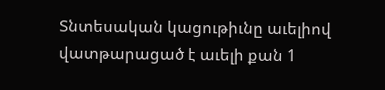Տնտեսական կացութիւնը աւելիով վատթարացած է աւելի քան 1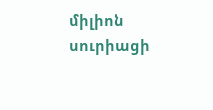միլիոն սուրիացի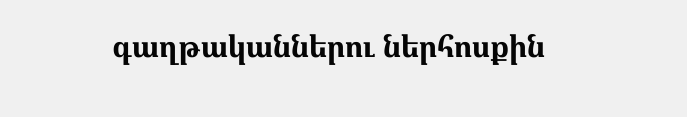գաղթականներու ներհոսքին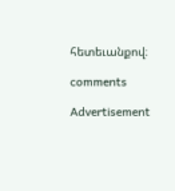հետեւանքով։

comments

Advertisement